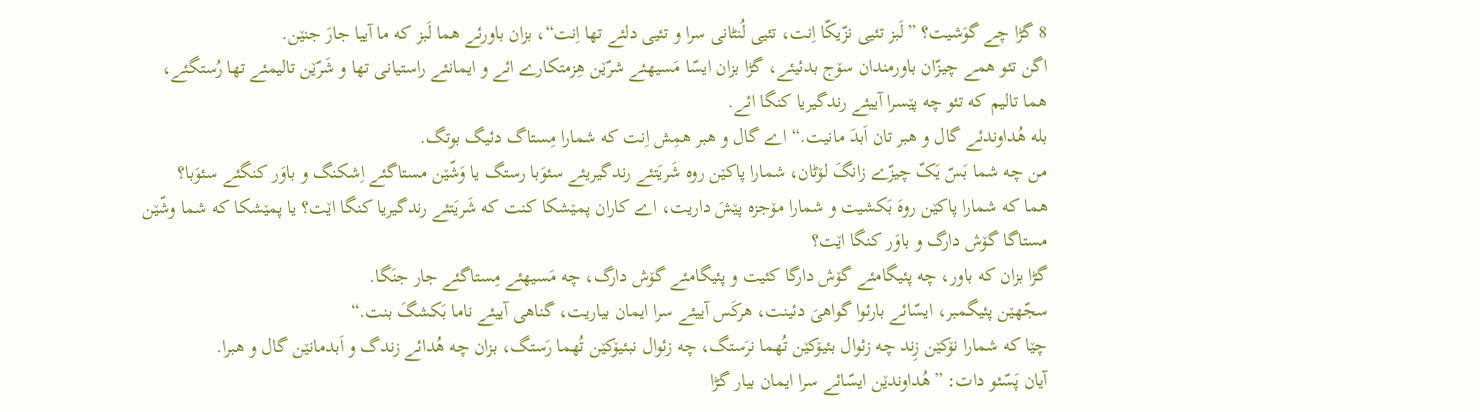8 گڑا چے گوَشیت؟ ”لَبز تئیی نزّیکّا اِنت، تئیی لُنٹانی سرا و تئیی دلئے تها اِنت“، بزان باورئے هما لَبز که ما آییا جارَ جنێن.
اگن تئو همے چیزّان باورمندان سۆج بدئیئے، گڑا بزان ایسّا مَسیهئے شرّێن هِزمتکارے ائے و ایمانئے راستیانی تها و شَرّێن تالیمئے تها رُستگئے، هما تالیم که تئو چه پێسرا آییئے رندگیریا کنگا ائے.
بله هُداوندئے گال و هبر تان اَبدَ مانیت.“ اے گال و هبر همِش اِنت که شمارا مِستاگ دئیگ بوتگ.
من چه شما بَسّ یَکّ چیزّے زانگَ لۆٹان، شمارا پاکێن روه شَریَتئے رندگیریئے سئوَبا رستگ یا وَشّێن مستاگئے اِشکنگ و باوَر کنگئے سئوَبا؟
هما که شمارا پاکێن روهَ بَکشیت و شمارا مۆجزه پێشَ داریت، اے کاران پمێشکا کنت که شَریَتئے رندگیریا کنگا اێت؟ یا پمێشکا که شما وشّێن مستاگا گۆش دارگ و باوَر کنگا اێت؟
گڑا بزان که باور، چه پئیگامئے گۆش دارگا کئیت و پئیگامئے گۆش دارگ، چه مَسیهئے مِستاگئے جار جنَگا.
سجّهێن پئیگمبر، ایسّائے بارئوا گواهیَ دئینت، هرکَس آییئے سرا ایمان بیاریت، گناهی آییئے ناما بَکشگَ بنت.“
چێا که شمارا نۆکێن زِند چه زئوال بئیۆکێن تُهما نرَستگ، چه زئوال نبئیۆکێن تُهما رَستگ، بزان چه هُدائے زندگ و اَبدمانێن گال و هبرا.
آیان پَسّئو دات: ”هُداوندێن ایسّائے سرا ایمان بیار گڑا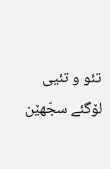تئو و تئیی لۆگئے سجّهێن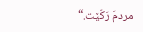مردمَ رَکّێت.“